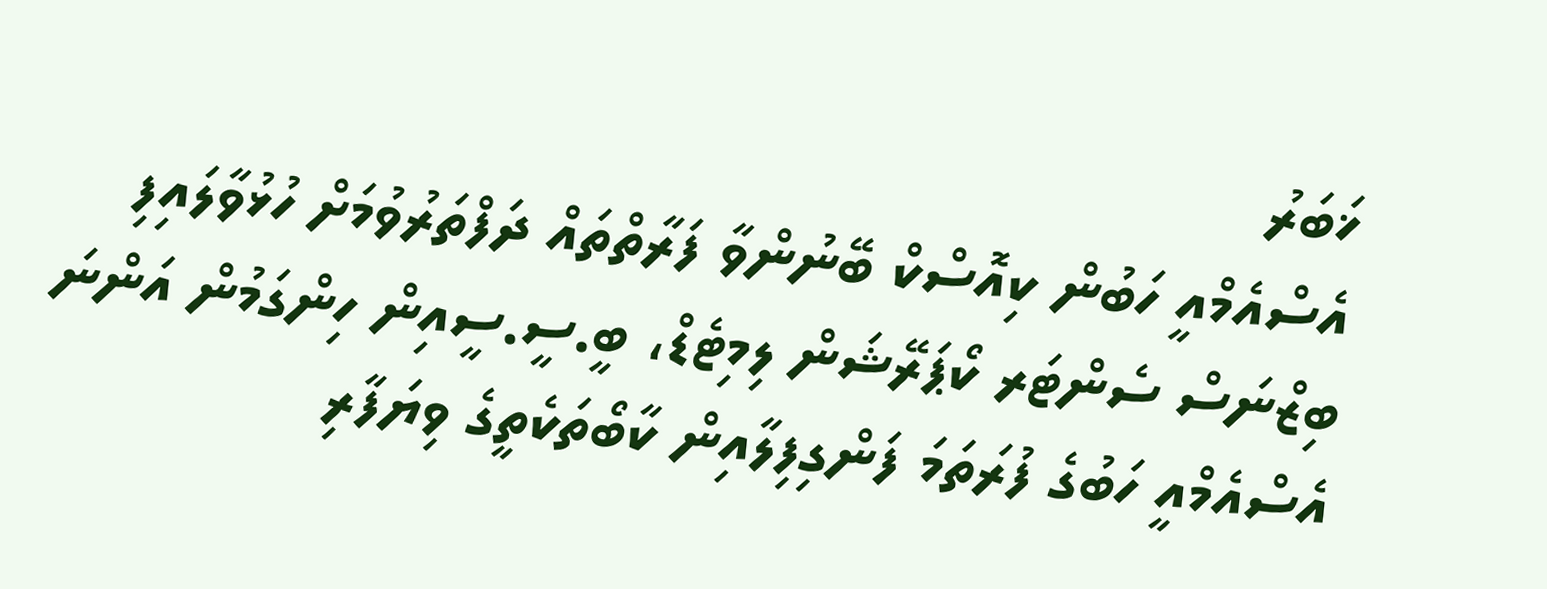ޚަބަރު
އެސްއެމްއީ ހަބުން ކިއޮސްކް ބޭނުންވާ ފަރާތްތައް ދަފްތަރުވުމަށް ހުޅުވާލައިފި
ބިޒްނަސް ސެންޓަރ ކޯޕަރޭޝަން ލިމިޓެޑް، ބީ.ސީ.ސީއިން ހިންގަމުން އަންނަ އެސްއެމްއީ ހަބުގެ ފުރަތަމަ ފަންގިފިލާއިން ކާބޯތަކެތީގެ ވިޔަފާރި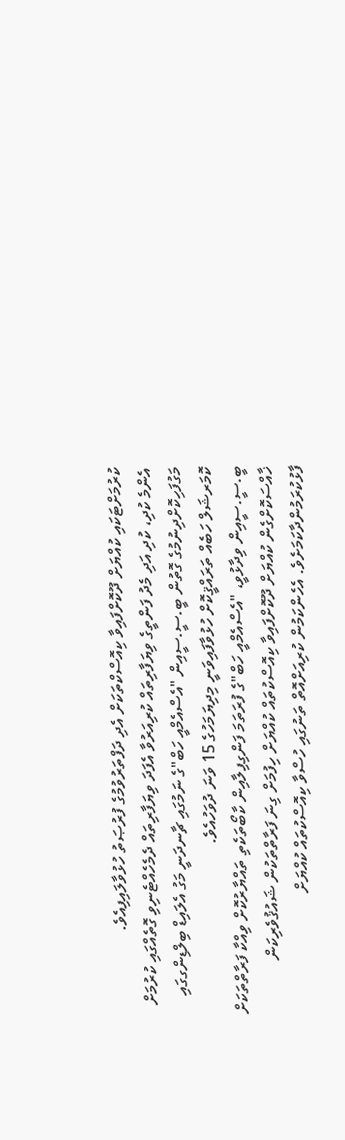ކުރުމަށްޓަކައި ކުއްޔަށް ދޫކޮށްފައިވާ ކިއޮސްކްތަކަށް އެދި ދަފްތަރުވުމުގެ ފުރުޞަތު ހުޅުވާލައިފިއެވެ.
އެންމެ ކުދި، ކުދި އަދި މެދު ފަންތީގެ ވިޔަފާރިތައް ކުރިއަރުވާ އެފަދަ ވިޔަފާރިތައް ދެމެހެއްޓެނިވި ގޮތެއްގައި ކުރުމަށް މަގުފަހިކޮށްދިނުމުގެ ގޮތުން ބީ.ސީ.ސީއިން "އެސްއެމްއީ ހަބް"ގެ ނަމުގައި ޗާނދަނީ މަގު އެލައިޑް ބިލްޑިންގގައި ކޮމަރޝަލް ހަބެއް ތަރައްޤީކޮށް ހުޅުވާފައިވަނީ މިދިޔަމަހުގެ 15 ވަނަ ދުވަހުއެވެ.
ބީ.ސީ.ސީއިން ވިދާޅުވީ، "އެސްއެމްއީ ހަބް"ގެ ފުރަތަމަ ފަންގިފިލާއިން ކާބޯތަކެތި ތައްޔާރުކޮށް ވިއްކާ ފަރާތްތަކަށް ޚާއްސަކޮށްގެން ކުއްޔަށް ދޫކޮށްފައިވާ ކިއޮސްކުތައް ކުއްޔަށް ހިފުމަށް ގިނަ ފަރާތްތަކުން ޝައުޤުވެރިކަން ފާޅުކުރަމުންދާކަމަށެވެ. އެހެންކަމުން ކުރިއަށްއޮތް ތަނުގައި ހުސްވާ ކިއޮސްކުތައް ކުއްޔަށް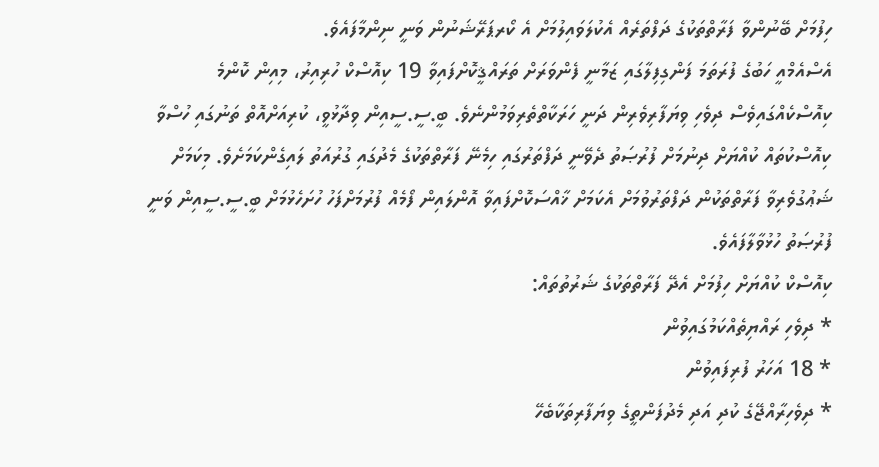ހިފުމަށް ބޭނުންވާ ފަރާތްތަކުގެ ދަފްތަރެއް އެކުލަވައިލުމަށް އެ ކޯރޕަރޭޝަނުން ވަނީ ނިންމާފައެވެ.
އެސްއެމްއީ ހަބުގެ ފުރަތަމަ ފަންގިފިލާގައި ޒަމާނީ ފެންވަރަށް ތަރައްޤީކޮށްފައިވާ 19 ކިއޮސްކް ހުރިއިރު، މިއިން ކޮންމެ ކިއޮސްކެއްގައިވެސް ދިވެހި ވިޔަފާރިވެރިން ދަނީ ހަރަކާތްތެރިވަމުންނެވެ. ބީ.ސީ.ސީއިން ވިދާޅުވީ، ކުރިއަށްއޮތް ތަނުގައި ހުސްވާ ކިއޮސްކުތައް ކުއްޔަށް ދިނުމަށް ފުރުޞަތު ދެވޭނީ ދަފްތަރުގައި ހިމެނޭ ފަރާތްތަކުގެ މެދުގައި ގުރުއަތު ލައިގެންކަމަށެވެ. މިކަމަށް ޝަޢުގުވެރިވާ ފަރާތްތަކުން ދަފްތަރުވުމަށް އެކަމަށް ޚާއްސަކޮށްފައިވާ އޮންލައިން ފޯމެއް ފުރުމަށްފަހު ހުށަހެޅުމަށް ބީ.ސީ.ސީއިން ވަނީ ފުރުޞަތު ހުޅުވާލާފައެވެ.
ކިއޮސްކް ކުއްޔަށް ހިފުމަށް އެދޭ ފަރާތްތަކުގެ ޝަރުތުތައް:
* ދިވެހި ރައްޔިތެއްކަމުގައިވުން
* 18 އަހަރު ފުރިފައިވުން
* ދިވެހިރާއްޖޭގެ ކުދި އަދި މެދުފަންތީގެ ވިޔަފާރިތަކާބެހޭ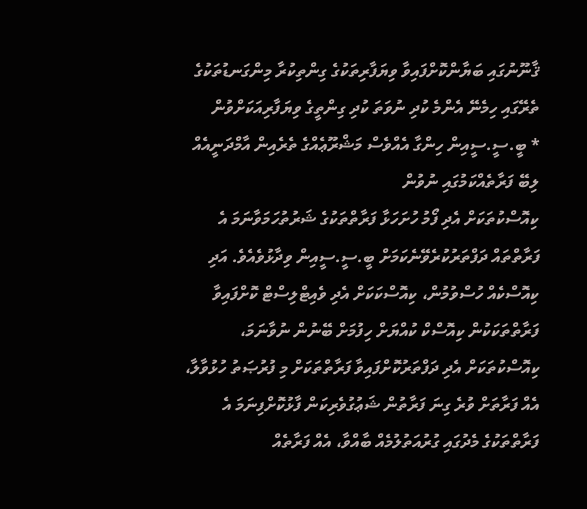ޤާނޫނުގައި ބަޔާންކޮށްފައިވާ ވިޔަފާރިތަކުގެ ގިންތިކުރާ މިންގަނޑުތަކުގެ ތެރޭގައި ހިމެނޭ އެންމެ ކުދި ނުވަތަ ކުދި ގިންތީގެ ވިޔަފާރިއަކަށްވުން
* ބީ.ސީ.ސީއިން ހިންގާ އެއްވެސް މަޝްރޫޢެއްގެ ތެރެއިން އާމްދަނީއެއް ލިބޭ ފަރާތެއްކަމުގައި ނުވުން
ކިއޮސްކުތަކަށް އެދި ފޯމު ހުށަހަޅާ ފަރާތްތަކުގެ ޝަރުތުހަމަވާނަމަ އެ ފަރާތްތައް ދަފްތަރުކުރެވޭނެކަމަށް ބީ.ސީ.ސީއިން ވިދާޅުވެއެވެ. އަދި ކިއޮސްކެއް ހުސްވުމުން، ކިއޮސްކަކަށް އެދި ވެއިޓްލިސްޓް ކޮށްފައިވާ ފަރާތްތަކަކުން ކިއޮސްކް ކުއްޔަށް ހިފުމަށް ބޭނުން ނުވާނަމަ، ކިއޮސްކުތަކަށް އެދި ދަފްތަރުކޮށްފައިވާ ފަރާތްތަކަށް މި ފުރުޞަތު ހުޅުވާލާ، އެއް ފަރާތަށް ވުރެ ގިނަ ފަރާތުން ޝަޢުގުވެރިކަން ފާޅުކޮށްފިނަމަ އެ ފަރާތްތަކުގެ މެދުގައި ގުރުއަތުލުމެއް ބާއްވާ، އެއް ފަރާތެއް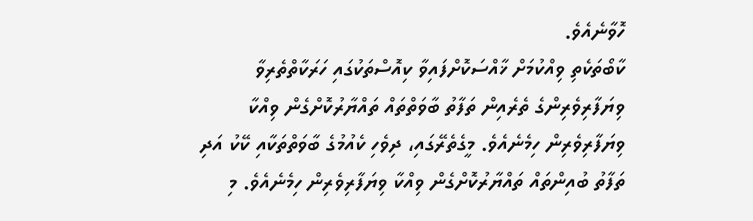ހޮވާނެއެވެ.
ކާބޯތަކެތި ވިއްކުމަށް ޚާއްސަކޮށްފައިވާ ކިއޮސްތަކުގައި ހަރަކާތްތެރިވާ ވިޔަފާރިވެރިންގެ ތެރެއިން ތަފާތު ބާވަތްތައް ތައްޔާރުކޮށްގެން ވިއްކާ ވިޔަފާރިވެރިން ހިމެނެއެވެ. މީގެތެރޭގައި، ދިވެހި ކެއުމުގެ ބާވަތްތަކާއި ކޭކު އަދި ތަފާތު ބުއިންތައް ތައްޔާރުކޮށްގެން ވިއްކާ ވިޔަފާރިވެރިން ހިމެނެއެވެ. މި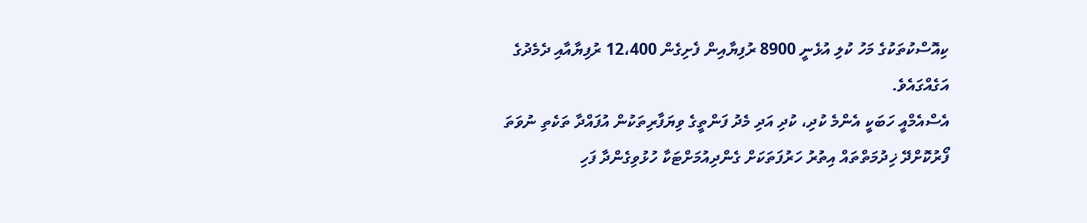ކިއޮސްކުތަކުގެ މަހު ކުލި އުޅެނީ 8900 ރުފިޔާއިން ފެށިގެން 12،400 ރުފިޔާއާއި ދެމެދުގެ އަގެއްގައެވެ.
އެސްއެމްއީ ހަބަކީ އެންމެ ކުދި، ކުދި އަދި މެދު ފަންތީގެ ވިޔަފާރިތަކުން އުފައްދާ ތަކެތި ނުވަތަ ފޯރުކޮށްދޭ ޚިދުމަތްތައް އިތުރު ހަރުފަތަކަށް ގެންދިއުމަށްޓަކާ ހުޅުވިގެންދާ ފަހި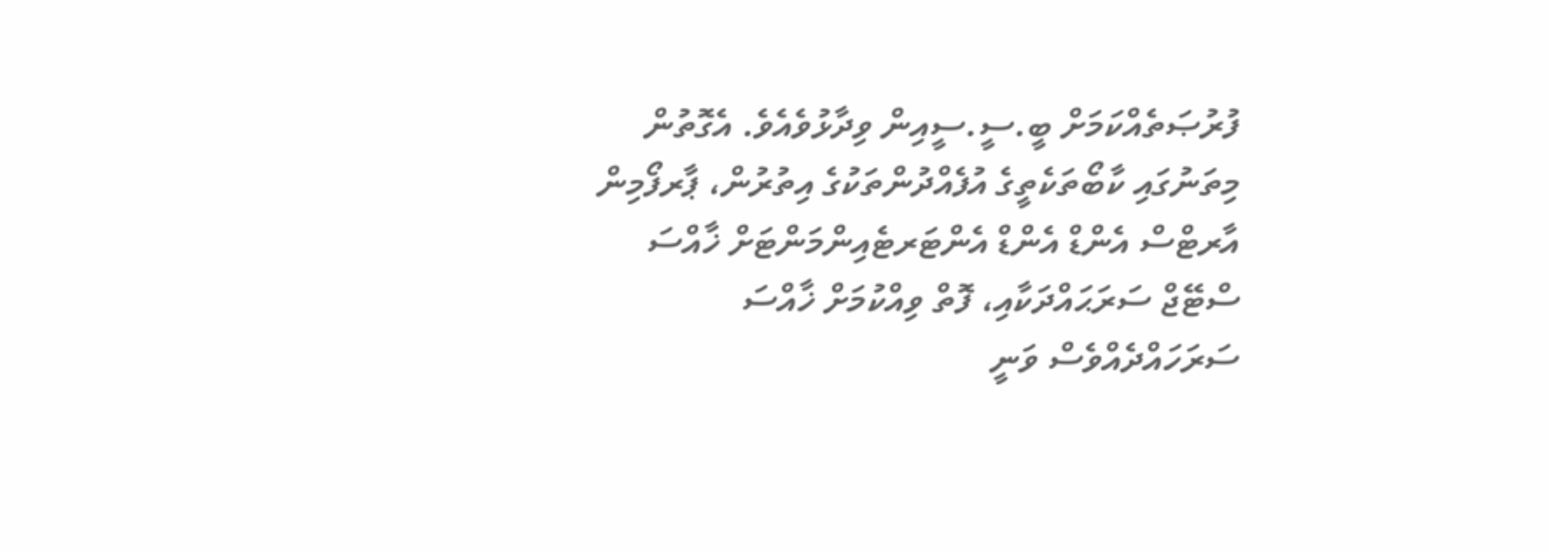ފުރުޞަތެއްކަމަށް ބީ.ސީ.ސީއިން ވިދާޅުވެއެވެ. އެގޮތުން މިތަނުގައި ކާބޯތަކެތީގެ އުފެއްދުންތަކުގެ އިތުރުން، ޕާރފޯމިން އާރޓްސް އެންޑް އެންޑް އެންޓަރޓެއިންމަންޓަށް ޚާއްސަ ސްޓޭޖް ސަރަޙައްދަކާއި، ފޮތް ވިއްކުމަށް ޚާއްސަ ސަރަހައްދެއްވެސް ވަނީ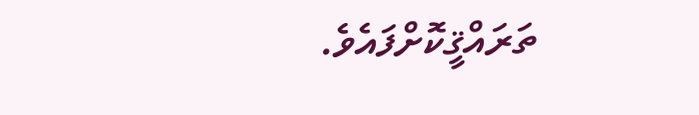ތަރައްޤީކޮށްފައެވެ.